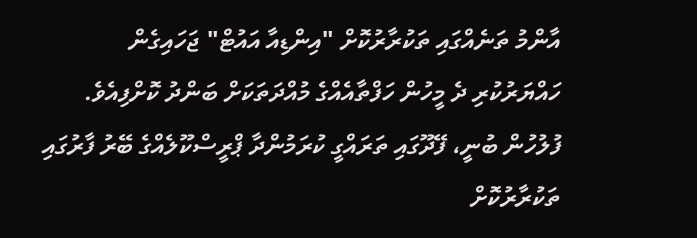އާންމު ތަނެއްގައި ތަކުރާރުކޮށް "އިންޑިއާ އައުޓް" ޖަހައިގެން ހައްޔަރުކުރި ދެ މީހުން ހަފްތާއެއްގެ މުއްދަތަކަށް ބަންދު ކޮށްފިއެވެ.
ފުލުހުން ބުނީ، ފޭދޫގައި ތަރައްގީ ކުރަމުންދާ ޕްރީސްކޫލެއްގެ ބޭރު ފާރުގައި ތަކުރާރުކޮށް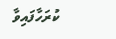ކުރަހާފައިވާ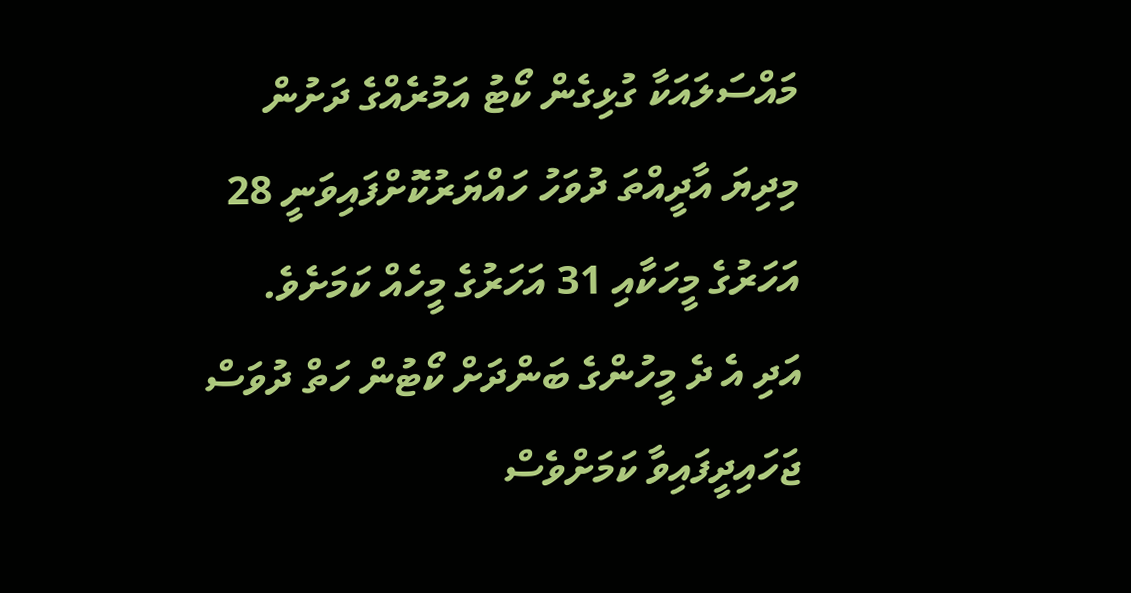މައްސަލައަކާ ގުޅިގެން ކޯޓު އަމުރެއްގެ ދަށުން މިދިޔަ އާދީއްތަ ދުވަހު ހައްޔަރުކޮށްފައިވަނީ 28 އަހަރުގެ މީހަކާއި 31 އަހަރުގެ މީހެއް ކަމަށެވެ.
އަދި އެ ދެ މީހުންގެ ބަންދަށް ކޯޓުން ހަތް ދުވަސް ޖަހައިދީފައިވާ ކަމަށްވެސް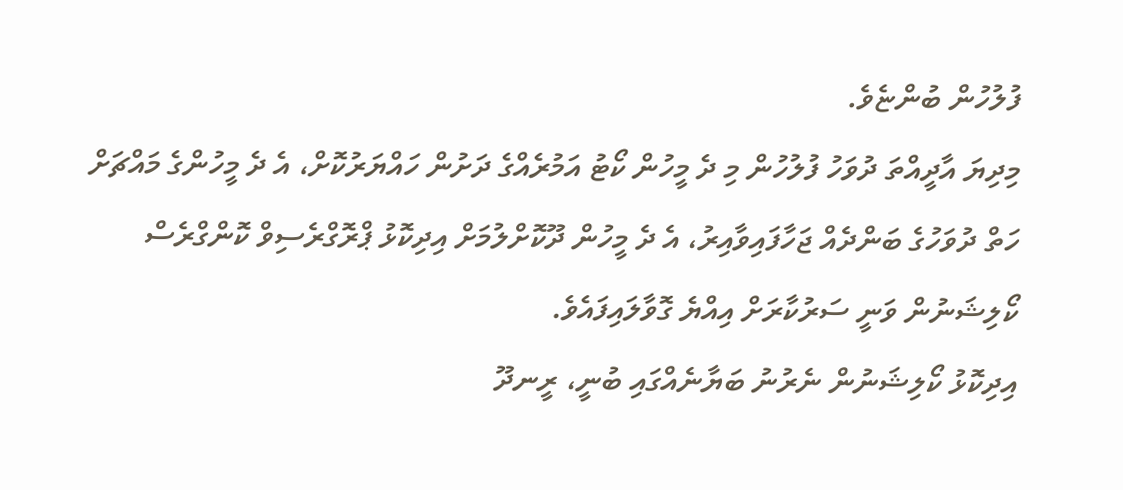ފުލުހުން ބުންޏެވެ.
މިދިޔަ އާދީއްތަ ދުވަހު ފުލުހުން މި ދެ މީހުން ކޯޓު އަމުރެއްގެ ދަށުން ހައްޔަރުކޮށް، އެ ދެ މީހުންގެ މައްޗަށް ހަތް ދުވަހުގެ ބަންދެއް ޖަހާފައިވާއިރު، އެ ދެ މީހުން ދޫކޮށްލުމަށް އިދިކޮޅު ޕްރޮގްރެސިވް ކޮންގްރެސް ކޯލިޝަނުން ވަނީ ސަރުކާރަށް އިއްޔެ ގޮވާލައިފައެވެ.
އިދިކޮޅު ކޯލިޝަނުން ނެރުނު ބަޔާނެއްގައި ބުނީ، ރީނދޫ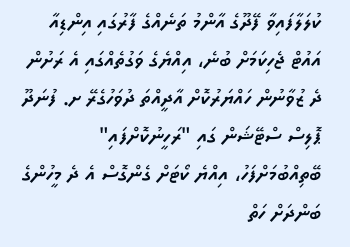ކުލަލާފައިވާ ފޭދޫގެ އާންމު ތަނެއްގެ ފާރުގައި އިންޑިއާ އައުޓް ޖެހިކަމަށް ބުނެ، އިއްޔެގެ ވަގުތެއްގައި އެ ރަށުން ދެ ޒުވާނުން ހައްޔަރުކޮށް އާދީއްތަ ދުވަހުގެރޭ ށ. ފުނަދޫ ޕޮލިސް ސްޓޭޝަން ގައި "ރަހީނުކޮށްފައި" ބޭތިއްބުމަށްފަހު، އިއްޔެ ކޯޓަށް ގެންގޮސް އެ ދެ މީހުންގެ ބަންދަށް ހަތް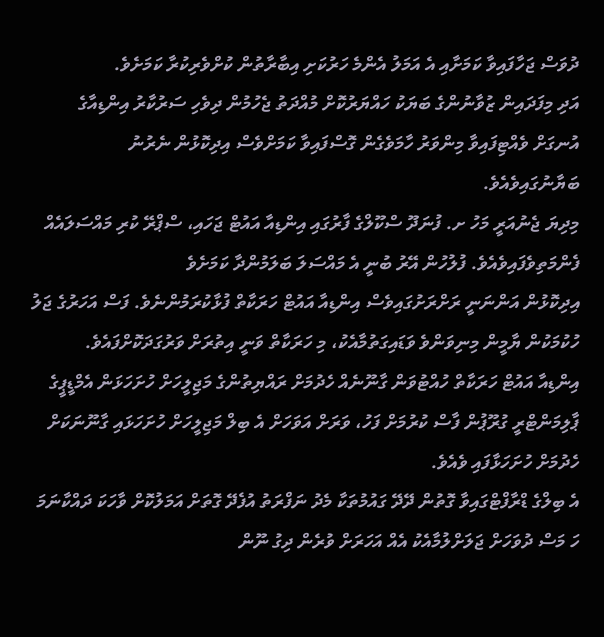ދުވަސް ޖަހާފައިވާ ކަމަށާއި އެ އަމަލު އެންމެ ހަރުކަށި އިބާރާތުން ކުށްވެރިކުރާ ކަމަށެވެ.
އަދި މިފަދައިން ޒުވާނުންގެ ބަޔަކު ހައްޔަރުކޮށް މުއްދަތު ޖެހުމުން ދިވެހި ސަރުކާރު އިންޑިއާގެ އުނގަށް ވެއްޓިފައިވާ މިންވަރު ހާމަވެގެން ގޮސްފައިވާ ކަމަށްވެސް އިދިކޮޅުން ނެރުނު ބަޔާނުގައިވެއެވެ.
މިދިޔަ ޖެނުއަރީ މަހު ށ. ފުނަދޫ ސްކޫލްގެ ފާރުގައި އިންޑިއާ އައުޓް ޖަހައި، ސްޕްރޭ ކުރި މައްސަލައެއް ފެންމަތިވެފައިވެއެވެ. ފުލުހުން އޭރު ބުނީ އެ މައްސަލަ ބަލަމުންދާ ކަމަށެވެ
އިދިކޮޅުން އަންނަނީ ރަށްރަށުގައިވެސް އިންޑިއާ އައުޓް ހަރަކާތް ފުޅާކުރަމުންނެވެ. ފަސް އަހަރުގެ ޖަލު ހުކުމަކުން ޔާމީން މިނިވަންވެ ވަޑައިގަތުމާއެކު، މި ހަރަކާތް ވަނީ އިތުރަށް ވަރުގަދަކޮށްފައެވެ.
އިންޑިއާ އައުޓް ހަރަކާތް ހުއްޓުވަން ގާނޫނެއް ހެދުމަށް ރައްޔިތުންގެ މަޖިލީހަށް ހުށަހަޅަން އެމްޑީޕީގެ ޕާލިމަންޓްރީ ގުރޫޕުން ފާސް ކުރުމަށް ފަހު، ވަރަށް އަވަހަށް އެ ބިލް މަޖިލީހަށް ހުށަހަޅައި ގާނޫނަކަށް ހެދުމަށް ހުށަހަޅާފައި ވެއެވެ.
އެ ބިލްގެ ޑްރާފްޓްގައިވާ ގޮތުން ދޭދޭ ގައުމުތަކާ މެދު ނަފްރަތު އުފެދޭ ގޮތަށް އަމަލުކޮށް ވާހަކަ ދައްކާނަމަ ހަ މަސް ދުވަހަށް ޖަލަށްލުމާއެކު އެއް އަހަރަށް ވުރެން ދިގު ނޫން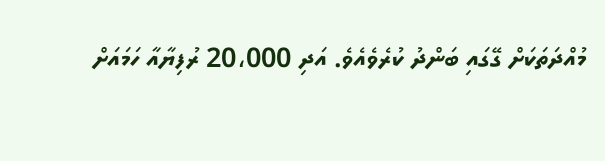މުއްދަތަކަށް ގޭގައި ބަންދު ކުރެވެއެވެ. އަދި 20،000 ރުފިޔާއާ ހަމައަށް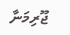ޖޫރިމަނާ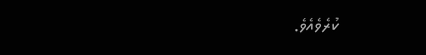ކުރެވެއެވެ.